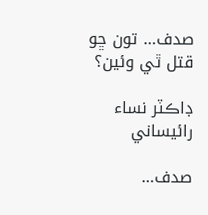صدف… تون ڇو قتل ٿي وئين؟

ڊاڪٽر نساء رائيساني

صدف…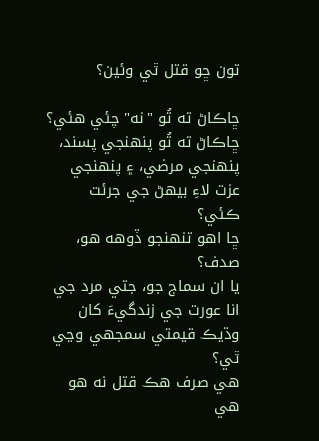تون ڇو قتل ٿي وئين؟

ڇاڪاڻ ته تُو "نه" چئي هئي؟
ڇاڪاڻ ته تُو پنهنجي پسند، پنهنجي مرضي، ۽ پنهنجي عزت لاءِ بيهڻ جي جرئت ڪئي؟
ڇا اهو تنهنجو ڏوهه هو، صدف؟
يا ان سماج جو، جتي مرد جي انا عورت جي زندگيءَ کان وڌيڪ قيمتي سمجهي وڃي ٿي؟
هي صرف هڪ قتل نه هو
هي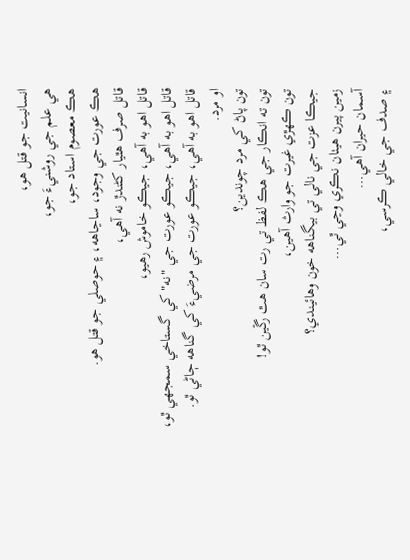انسانيت جو قتل هو،
هي علم جي روشنيءَ جو،
هڪ معصوم استاد جو،
هڪ عورت جي وجود، ساڃاهه، ۽ حوصلي جو قتل هو.
قاتل صرف هٿيار کڻندڙ نه آهي،
قاتل اهو به آهي، جيڪو خاموش رهيو،
قاتل اهو به آهي، جيڪو عورت جي "نه" کي گستاخي سمجهي ٿو،
قاتل اهو به آهي، جيڪو عورت جي مرضيءَ کي گناهه ڄاڻي ٿو.
او مرد.
تون پاڻ کي مرد چوندين؟
تون ته انڪار جي هڪ لفظ تي رت سان هٿ رڱين ٿو!
تون ڪهڙي غيرت جو وارث آهين،
جيڪا عزت جي نالي تي بيگناهه خون وهائيندي؟
زمين پيرن هيٺان نڪري وڃي ٿي…
آسمان حيران آهي…
۽ صدف جي خالي ڪرسي،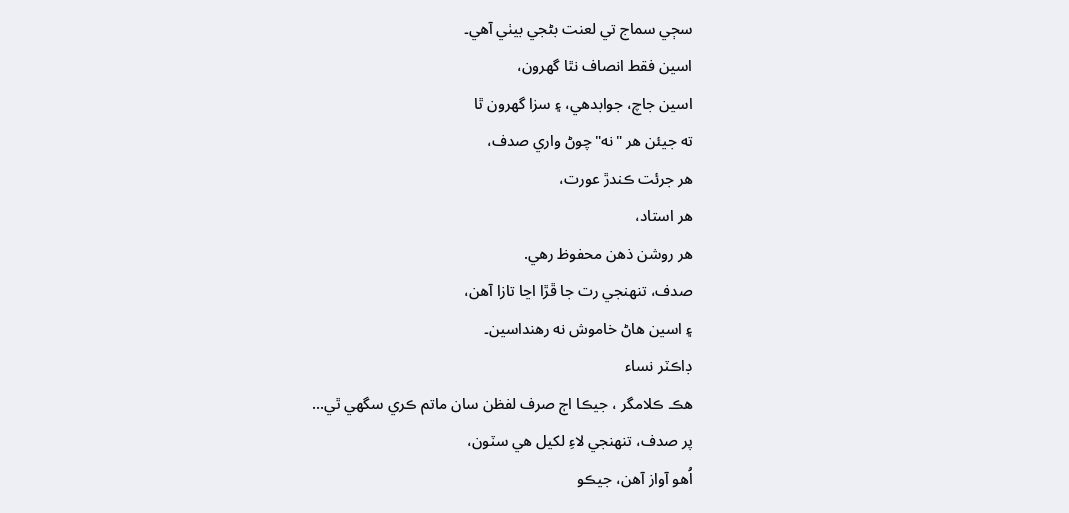سڄي سماج تي لعنت بڻجي بيٺي آهي۔
اسين فقط انصاف نٿا گهرون،
اسين جاچ، جوابدهي، ۽ سزا گهرون ٿا
ته جيئن هر "نه" چوڻ واري صدف،
هر جرئت ڪندڙ عورت،
هر استاد،
هر روشن ذهن محفوظ رهي.
صدف، تنهنجي رت جا ڦڙا اڃا تازا آهن،
۽ اسين هاڻ خاموش نه رهنداسين۔
ڊاڪٽر نساء
هڪ ڪلامگر ، جيڪا اڄ صرف لفظن سان ماتم ڪري سگهي ٿي...
پر صدف، تنهنجي لاءِ لکيل هي سٽون،
اُهو آواز آهن، جيڪو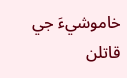خاموشيءَ جي قاتلن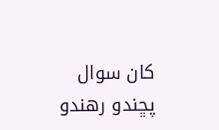کان سوال پڇندو رھندو